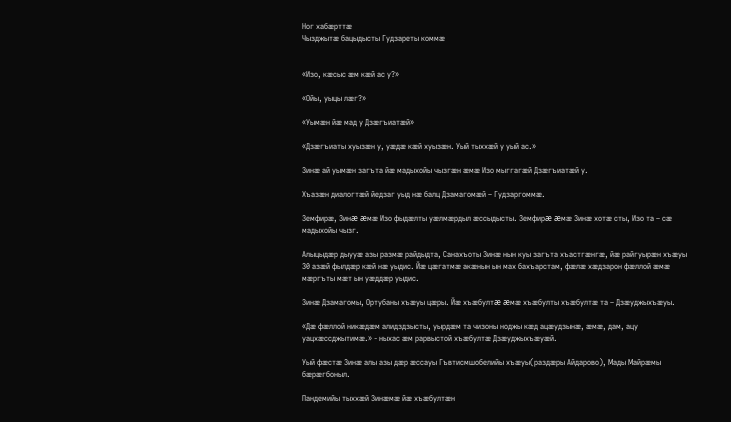Ног хабæрттæ
Чызджытæ бацыдысты Гудзареты коммæ


«Изо, кæсыс æм кæй ас у?»

«Ойы, уыцы лæг?»

«Уымæн йæ мад у Дзæгъиатæй»

«Дзæгъиаты хуызæн у, уæдæ кæй хуызæн. Уый тыххæй у уый ас.»

Зинæ ай уымæн загъта йæ мадыхойы чызгæн æмæ Изо мыггагæй Дзæгъиатæй у.

Хъазæн диалогтæй йедзаг уыд нæ балц Дзамагомæй – Гудзаргоммæ.

Земфирæ, Зинæ æмæ Изо фыдæлты уæлмæрдыл æссыдысты. Земфирæ æмæ Зинæ хотæ сты, Изо та – сæ мадыхойы чызг.

Алыцыдæр дыууæ азы размæ райдыдта, Санахъоты Зинæ нын куы загъта хъастгæнгæ, йæ райгуырæн хъæуы 30 азæй фылдæр кæй нæ уыдис. Йæ цæгатмæ акæнын ын мах бахъарстам, фæлæ хæдзарон фæллой æмæ мæргъты мæт ын уæддæр уыдис.

Зинæ Дзамагомы, Ортубаны хъæуы цæры. Йæ хъæбултæ æмæ хъæбулты хъæбултæ та – Дзæуджыхъæуы.

«Дæ фæллой никæдæм алидздзысты, уырдæм та чизоны ноджы кæд ацæудзынæ, æмæ, дам, ацу уацхæссджытимæ.» - ныхас æм рарвыстой хъæбултæ Дзæуджыхъæуæй.

Уый фæстæ Зинæ алы азы дæр æссауы Гъвтисмшобелийы хъæуы(раздæры Айдарово), Мады Майрæмы бæрæгбоныл.

Пандемийы тыххæй Зинæмæ йæ хъæбултæн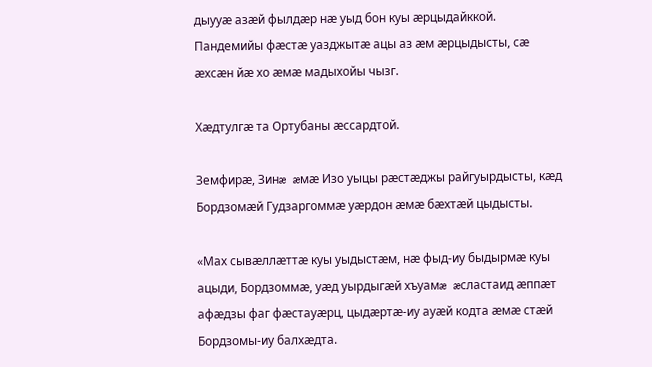дыууæ азæй фылдæр нæ уыд бон куы æрцыдайккой. Пандемийы фæстæ уазджытæ ацы аз æм æрцыдысты, сæ æхсæн йæ хо æмæ мадыхойы чызг.

Хæдтулгæ та Ортубаны æссардтой.

Земфирæ, Зинæ æмæ Изо уыцы рæстæджы райгуырдысты, кæд Бордзомæй Гудзаргоммæ уæрдон æмæ бæхтæй цыдысты.

«Мах сывæллæттæ куы уыдыстæм, нæ фыд-иу быдырмæ куы ацыди, Бордзоммæ, уæд уырдыгæй хъуамæ æсластаид æппæт афæдзы фаг фæстауæрц, цыдæртæ-иу ауæй кодта æмæ стæй Бордзомы-иу балхæдта.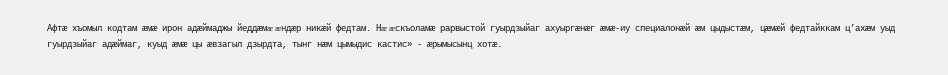Афтæ хъомыл кодтам æмæ ирон адæймаджы йеддæмæ æндæр никæй федтам. Нæ æскъоламæ рарвыстой гуырдзыйаг ахуыргæнæг æмæ-иу специалонæй æм цыдыстæм, цæмæй федтайккам ц’ахæм уыд гуырдзыйаг адæймаг, куыд æмæ цы æвзагыл дзырдта, тынг нæм цымыдис кастис» - æрымысынц хотæ.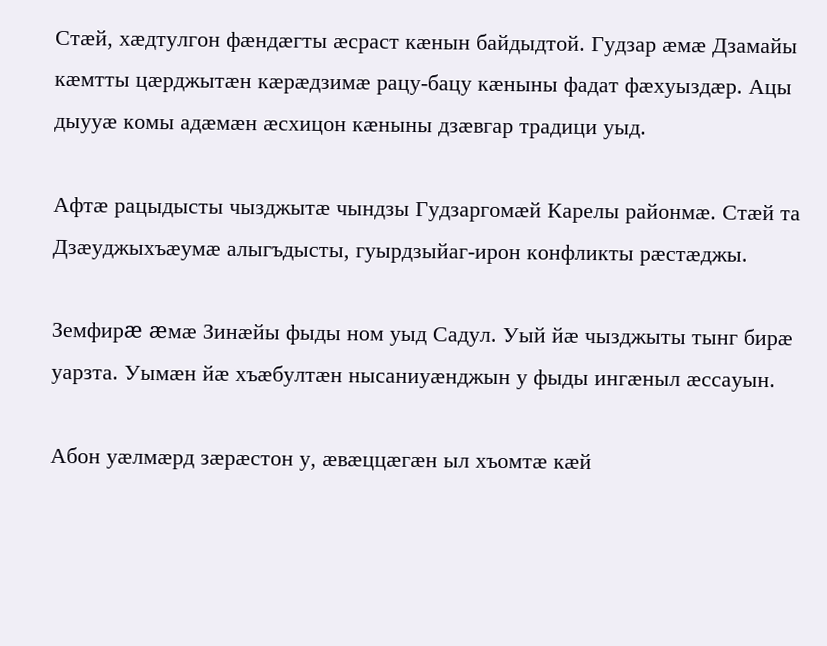Стæй, хæдтулгон фæндæгты æсраст кæнын байдыдтой. Гудзар æмæ Дзамайы кæмтты цæрджытæн кæрæдзимæ рацу-бацу кæныны фадат фæхуыздæр. Ацы дыууæ комы адæмæн æсхицон кæныны дзæвгар традици уыд.

Афтæ рацыдысты чызджытæ чындзы Гудзаргомæй Карелы районмæ. Стæй та Дзæуджыхъæумæ алыгъдысты, гуырдзыйаг-ирон конфликты рæстæджы.

Земфирæ æмæ Зинæйы фыды ном уыд Садул. Уый йæ чызджыты тынг бирæ уарзта. Уымæн йæ хъæбултæн нысаниуæнджын у фыды ингæныл æссауын.

Абон уæлмæрд зæрæстон у, æвæццæгæн ыл хъомтæ кæй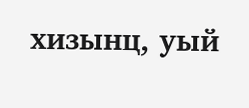хизынц, уый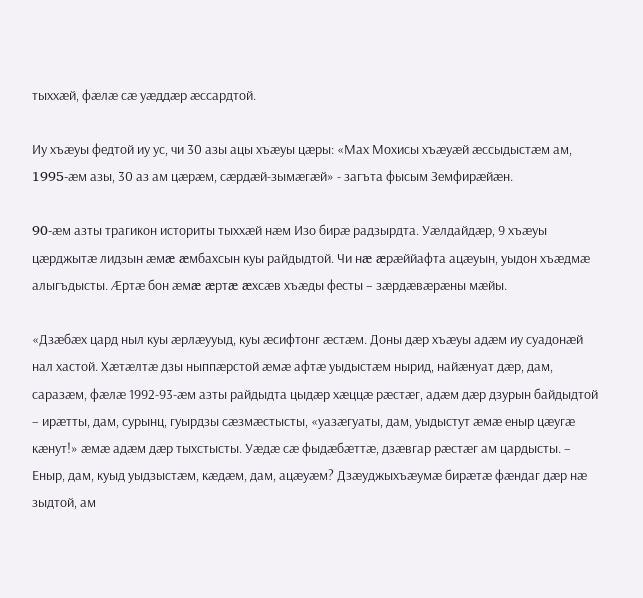тыххæй, фæлæ сæ уæддæр æссардтой.

Иу хъæуы федтой иу ус, чи 30 азы ацы хъæуы цæры: «Мах Мохисы хъæуæй æссыдыстæм ам, 1995-æм азы, 30 аз ам цæрæм, сæрдæй-зымæгæй» - загъта фысым Земфирæйæн.

90-æм азты трагикон историты тыххæй нæм Изо бирæ радзырдта. Уæлдайдæр, 9 хъæуы цæрджытæ лидзын æмæ æмбахсын куы райдыдтой. Чи нæ æрæййафта ацæуын, уыдон хъæдмæ алыгъдысты. Æртæ бон æмæ æртæ æхсæв хъæды фесты – зæрдæвæрæны мæйы.

«Дзæбæх цард ныл куы æрлæууыд, куы æсифтонг æстæм. Доны дæр хъæуы адæм иу суадонæй нал хастой. Хæтæлтæ дзы ныппæрстой æмæ афтæ уыдыстæм нырид, найæнуат дæр, дам, саразæм, фæлæ 1992-93-æм азты райдыдта цыдæр хæццæ рæстæг, адæм дæр дзурын байдыдтой – ирæтты, дам, сурынц, гуырдзы сæзмæстысты, «уазæгуаты, дам, уыдыстут æмæ еныр цæугæ кæнут!» æмæ адæм дæр тыхстысты. Уæдæ сæ фыдæбæттæ, дзæвгар рæстæг ам цардысты. – Еныр, дам, куыд уыдзыстæм, кæдæм, дам, ацæуæм? Дзæуджыхъæумæ бирæтæ фæндаг дæр нæ зыдтой, ам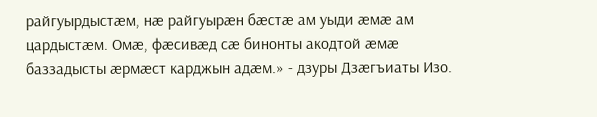райгуырдыстæм, нæ райгуырæн бæстæ ам уыди æмæ ам цардыстæм. Омæ, фæсивæд сæ бинонты акодтой æмæ баззадысты æрмæст карджын адæм.» - дзуры Дзæгъиаты Изо.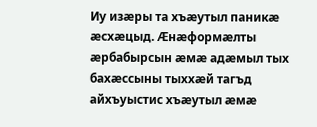Иу изæры та хъæутыл паникæ æсхæцыд. Æнæформæлты æрбабырсын æмæ адæмыл тых бахæссыны тыххæй тагъд айхъуыстис хъæутыл æмæ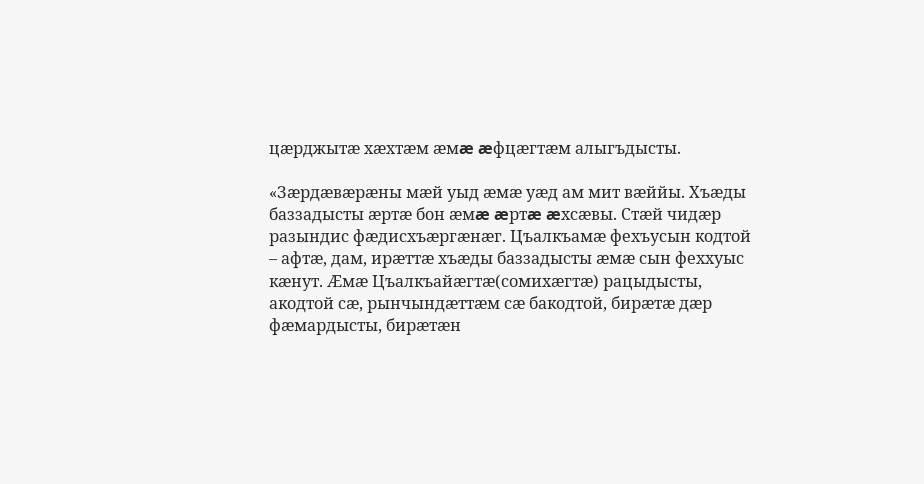цæрджытæ хæхтæм æмæ æфцæгтæм алыгъдысты.

«Зæрдæвæрæны мæй уыд æмæ уæд ам мит вæййы. Хъæды баззадысты æртæ бон æмæ æртæ æхсæвы. Стæй чидæр разындис фæдисхъæргæнæг. Цъалкъамæ фехъусын кодтой – афтæ, дам, ирæттæ хъæды баззадысты æмæ сын феххуыс кæнут. Æмæ Цъалкъайæгтæ(сомихæгтæ) рацыдысты, акодтой сæ, рынчындæттæм сæ бакодтой, бирæтæ дæр фæмардысты, бирæтæн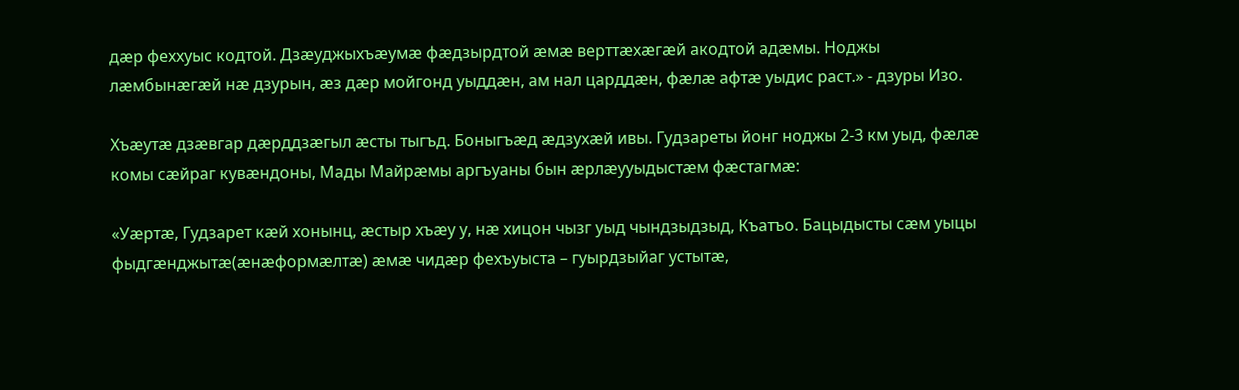дæр феххуыс кодтой. Дзæуджыхъæумæ фæдзырдтой æмæ верттæхæгæй акодтой адæмы. Ноджы лæмбынæгæй нæ дзурын, æз дæр мойгонд уыддæн, ам нал царддæн, фæлæ афтæ уыдис раст.» - дзуры Изо.

Хъæутæ дзæвгар дæрддзæгыл æсты тыгъд. Боныгъæд æдзухæй ивы. Гудзареты йонг ноджы 2-3 км уыд, фæлæ комы сæйраг кувæндоны, Мады Майрæмы аргъуаны бын æрлæууыдыстæм фæстагмæ:

«Уæртæ, Гудзарет кæй хонынц, æстыр хъæу у, нæ хицон чызг уыд чындзыдзыд, Къатъо. Бацыдысты сæм уыцы фыдгæнджытæ(æнæформæлтæ) æмæ чидæр фехъуыста – гуырдзыйаг устытæ,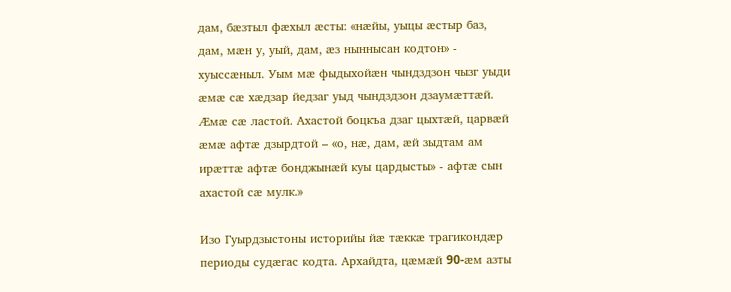дам, бæзтыл фæхыл æсты: «нæйы, уыцы æстыр баз, дам, мæн у, уый, дам, æз ныннысан кодтон» - хуыссæныл. Уым мæ фыдыхойæн чындздзон чызг уыди æмæ сæ хæдзар йедзаг уыд чындздзон дзаумæттæй. Æмæ сæ ластой. Ахастой боцкъа дзаг цыхтæй, царвæй æмæ афтæ дзырдтой – «о, нæ, дам, æй зыдтам ам ирæттæ афтæ бонджынæй куы цардысты» - афтæ сын ахастой сæ мулк.»

Изо Гуырдзыстоны историйы йæ тæккæ трагикондæр периоды судæгас кодта. Архайдта, цæмæй 90-æм азты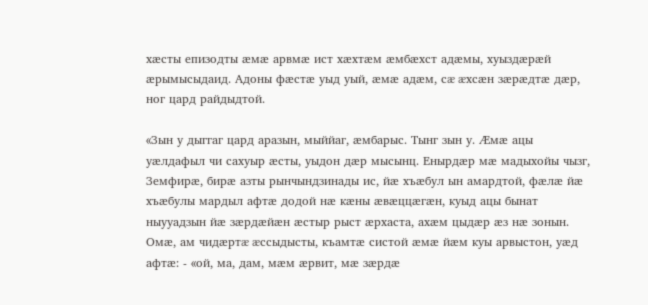хæсты епизодты æмæ арвмæ ист хæхтæм æмбæхст адæмы, хуыздæрæй æрымысыдаид. Адоны фæстæ уыд уый, æмæ адæм, сæ æхсæн зæрæдтæ дæр, ног цард райдыдтой.

«Зын у дыггаг цард аразын, мыййаг, æмбарыс. Тынг зын у. Æмæ ацы уæлдафыл чи сахуыр æсты, уыдон дæр мысынц. Енырдæр мæ мадыхойы чызг, Земфирæ, бирæ азты рынчындзинады ис, йæ хъæбул ын амардтой, фæлæ йæ хъæбулы мардыл афтæ додой нæ кæны æвæццæгæн, куыд ацы бынат ныууадзын йæ зæрдæйæн æстыр рыст æрхаста, ахæм цыдæр æз нæ зонын. Омæ, ам чидæртæ æссыдысты, къамтæ систой æмæ йæм куы арвыстон, уæд афтæ: - «ой, ма, дам, мæм æрвит, мæ зæрдæ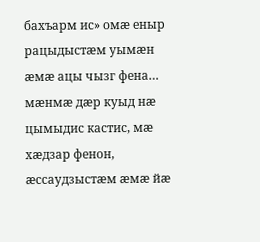бахъарм ис» омæ еныр рацыдыстæм уымæн æмæ ацы чызг фена… мæнмæ дæр куыд нæ цымыдис кастис, мæ хæдзар фенон, æссаудзыстæм æмæ йæ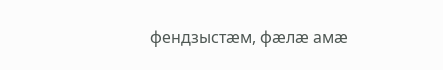фендзыстæм, фæлæ амæ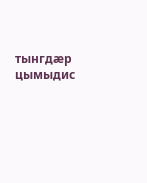тынгдæр цымыдис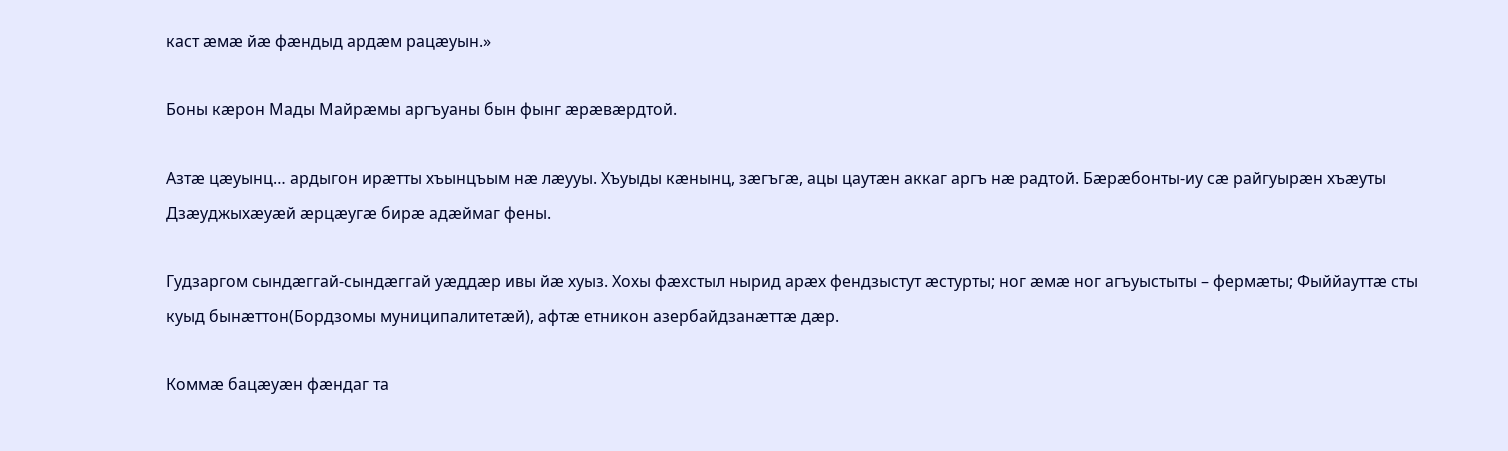каст æмæ йæ фæндыд ардæм рацæуын.»

Боны кæрон Мады Майрæмы аргъуаны бын фынг æрæвæрдтой.

Азтæ цæуынц… ардыгон ирæтты хъынцъым нæ лæууы. Хъуыды кæнынц, зæгъгæ, ацы цаутæн аккаг аргъ нæ радтой. Бæрæбонты-иу сæ райгуырæн хъæуты Дзæуджыхæуæй æрцæугæ бирæ адæймаг фены.

Гудзаргом сындæггай-сындæггай уæддæр ивы йæ хуыз. Хохы фæхстыл нырид арæх фендзыстут æстурты; ног æмæ ног агъуыстыты – фермæты; Фыййауттæ сты куыд бынæттон(Бордзомы муниципалитетæй), афтæ етникон азербайдзанæттæ дæр.

Коммæ бацæуæн фæндаг та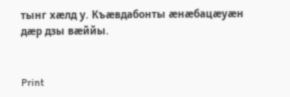тынг хæлд у. Къæвдабонты æнæбацæуæн дæр дзы вæййы.


Print